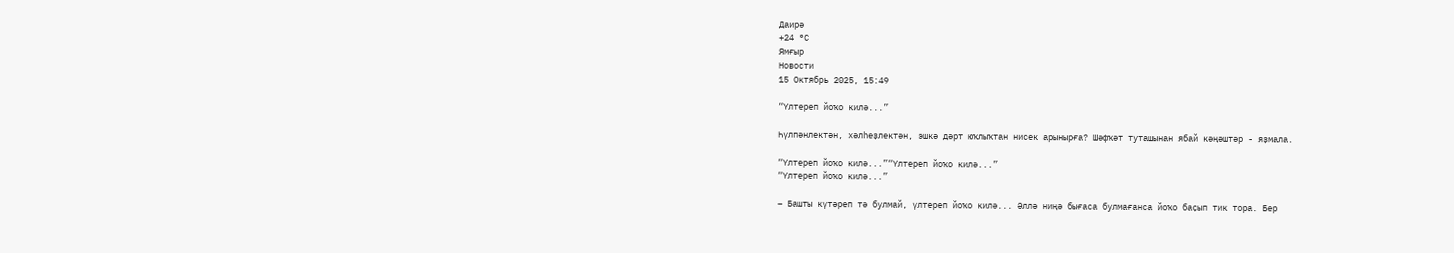Даирә
+24 °С
Ямғыр
Новости
15 Октябрь 2025, 15:49

“Үлтереп йоҡо килә...”

Һүлпәнлектән, хәлһеҙлектән, эшкә дәрт юҡлыҡтан нисек арынырға? Шәфҡәт туташынан ябай кәңәштәр - яҙмала.

“Үлтереп йоҡо килә...”“Үлтереп йоҡо килә...”
“Үлтереп йоҡо килә...”

– Башты күтәреп тә булмай, үлтереп йоҡо килә... Әллә ниңә бығаса булмағанса йоҡо баҫып тик тора. Бер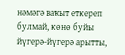нәмәгә ваҡыт еткереп булмай, көнө буйы йүгерә-йүгерә арытты,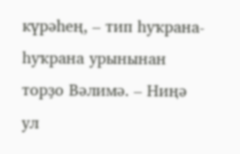күрәһең, – тип һуҡрана-һуҡрана урынынан торҙо Вәлимә. – Ниңә ул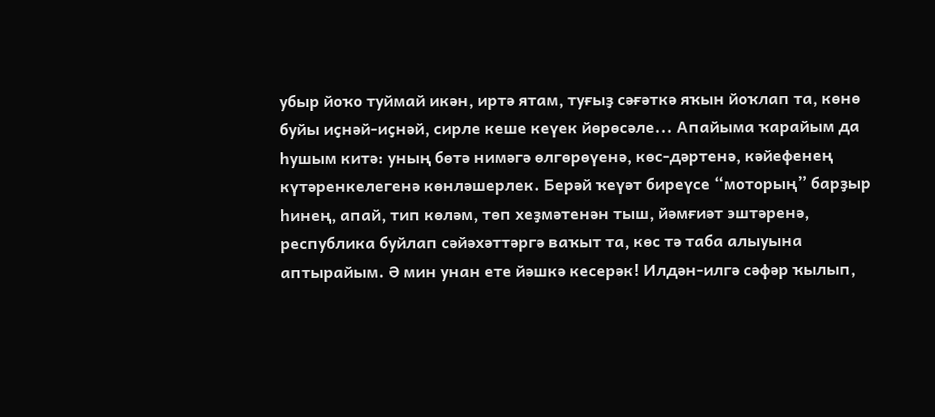убыр йоҡо туймай икән, иртә ятам, туғыҙ сәғәткә яҡын йоҡлап та, көнө буйы иҫнәй-иҫнәй, сирле кеше кеүек йөрөсәле... Апайыма ҡарайым да һушым китә: уның бөтә нимәгә өлгөрөүенә, көс-дәртенә, кәйефенең күтәренкелегенә көнләшерлек. Берәй ҡеүәт биреүсе “моторың” барҙыр һинең, апай, тип көләм, төп хеҙмәтенән тыш, йәмғиәт эштәренә, республика буйлап сәйәхәттәргә ваҡыт та, көс тә таба алыуына аптырайым. Ә мин унан ете йәшкә кесерәк! Илдән-илгә сәфәр ҡылып,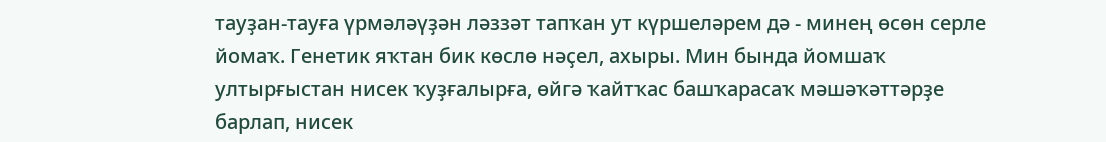тауҙан-тауға үрмәләүҙән ләззәт тапҡан ут күршеләрем дә - минең өсөн серле йомаҡ. Генетик яҡтан бик көслө нәҫел, ахыры. Мин бында йомшаҡ ултырғыстан нисек ҡуҙғалырға, өйгә ҡайтҡас башҡарасаҡ мәшәҡәттәрҙе барлап, нисек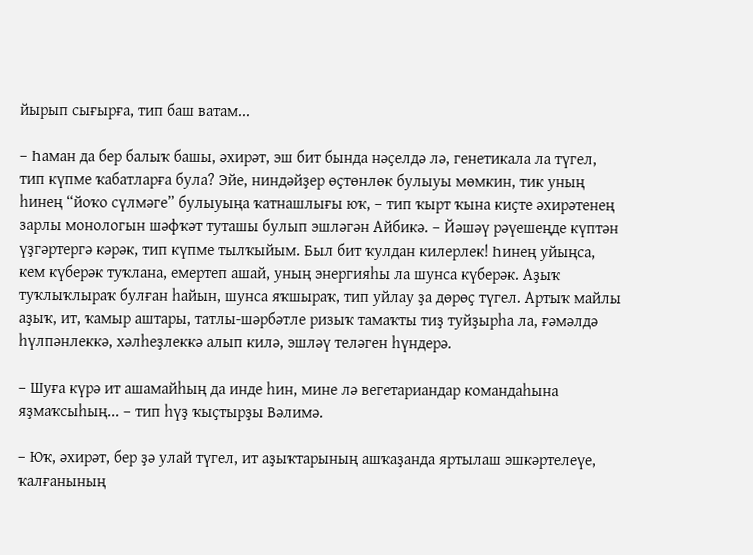йырып сығырға, тип баш ватам...

– Һаман да бер балыҡ башы, әхирәт, эш бит бында нәҫелдә лә, генетикала ла түгел, тип күпме ҡабатларға була? Эйе, ниндәйҙер өҫтөнлөк булыуы мөмкин, тик уның һинең “йоҡо сүлмәге” булыуыңа ҡатнашлығы юҡ, – тип ҡырт ҡына киҫте әхирәтенең зарлы монологын шәфҡәт туташы булып эшләгән Айбикә. – Йәшәү рәүешеңде күптән үҙгәртергә кәрәк, тип күпме тылҡыйым. Был бит ҡулдан килерлек! Һинең уйыңса, кем күберәк туҡлана, емертеп ашай, уның энергияһы ла шунса күберәк. Аҙыҡ туҡлыҡлыраҡ булған һайын, шунса яҡшыраҡ, тип уйлау ҙа дөрөҫ түгел. Артыҡ майлы аҙыҡ, ит, ҡамыр аштары, татлы-шәрбәтле ризыҡ тамаҡты тиҙ туйҙырһа ла, ғәмәлдә һүлпәнлеккә, хәлһеҙлеккә алып килә, эшләү теләген һүндерә.

– Шуға күрә ит ашамайһың да инде һин, мине лә вегетариандар командаһына яҙмаҡсыһың... – тип һүҙ ҡыҫтырҙы Вәлимә.

– Юҡ, әхирәт, бер ҙә улай түгел, ит аҙыҡтарының ашҡаҙанда яртылаш эшкәртелеүе, ҡалғанының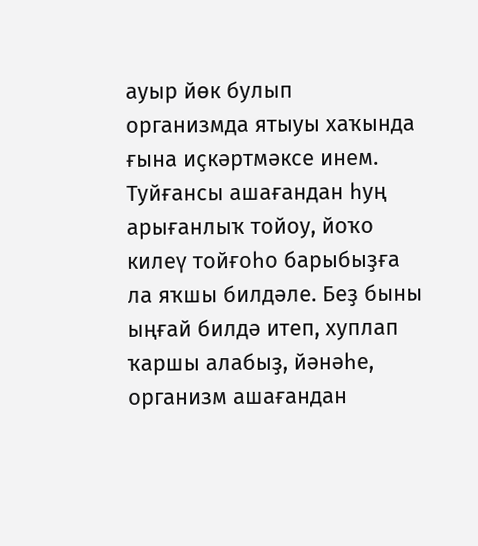ауыр йөк булып организмда ятыуы хаҡында ғына иҫкәртмәксе инем. Туйғансы ашағандан һуң арығанлыҡ тойоу, йоҡо килеү тойғоһо барыбыҙға ла яҡшы билдәле. Беҙ быны ыңғай билдә итеп, хуплап ҡаршы алабыҙ, йәнәһе, организм ашағандан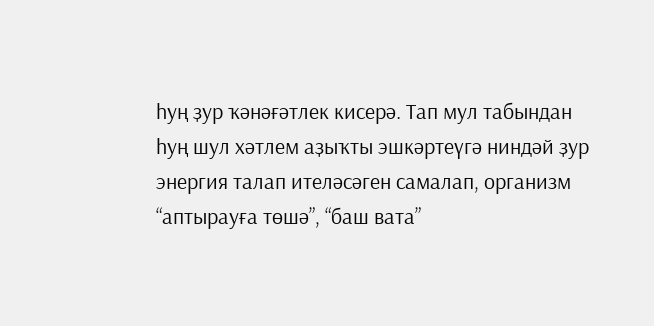һуң ҙур ҡәнәғәтлек кисерә. Тап мул табындан һуң шул хәтлем аҙыҡты эшкәртеүгә ниндәй ҙур энергия талап ителәсәген самалап, организм “аптырауға төшә”, “баш вата”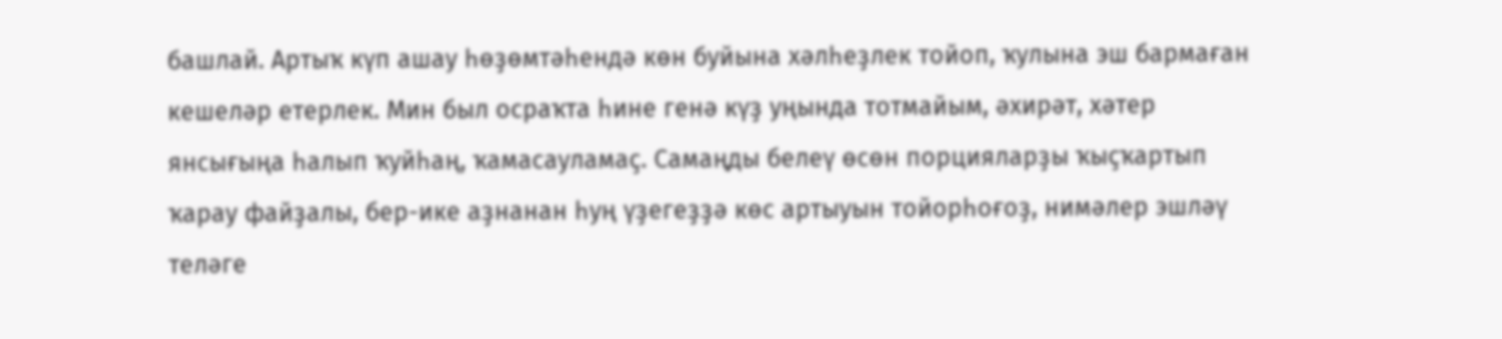башлай. Артыҡ күп ашау һөҙөмтәһендә көн буйына хәлһеҙлек тойоп, ҡулына эш бармаған кешеләр етерлек. Мин был осраҡта һине генә күҙ уңында тотмайым, әхирәт, хәтер янсығыңа һалып ҡуйһаң, ҡамасауламаҫ. Самаңды белеү өсөн порцияларҙы ҡыҫҡартып ҡарау файҙалы, бер-ике аҙнанан һуң үҙегеҙҙә көс артыуын тойорһоғоҙ, нимәлер эшләү теләге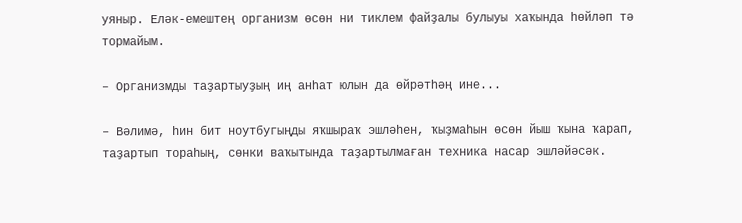уяныр. Еләк-емештең организм өсөн ни тиклем файҙалы булыуы хаҡында һөйләп тә тормайым.

– Организмды таҙартыуҙың иң анһат юлын да өйрәтһәң ине...

– Вәлимә, һин бит ноутбугыңды яҡшыраҡ эшләһен, ҡыҙмаһын өсөн йыш ҡына ҡарап, таҙартып тораһың, сөнки ваҡытында таҙартылмаған техника насар эшләйәсәк.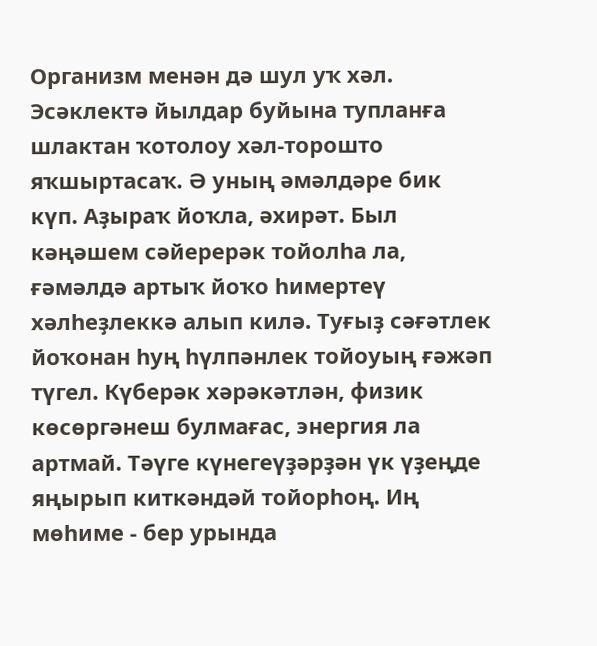Организм менән дә шул уҡ хәл. Эсәклектә йылдар буйына тупланға шлактан ҡотолоу хәл-торошто яҡшыртасаҡ. Ә уның әмәлдәре бик күп. Аҙыраҡ йоҡла, әхирәт. Был кәңәшем сәйерерәк тойолһа ла, ғәмәлдә артыҡ йоҡо һимертеү хәлһеҙлеккә алып килә. Туғыҙ сәғәтлек йоҡонан һуң һүлпәнлек тойоуың ғәжәп түгел. Күберәк хәрәкәтлән, физик көсөргәнеш булмағас, энергия ла артмай. Тәүге күнегеүҙәрҙән үк үҙеңде яңырып киткәндәй тойорһоң. Иң мөһиме - бер урында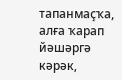тапанмаҫҡа, алға ҡарап йәшәргә кәрәк,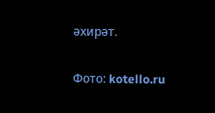әхирәт.

Фото: kotello.ru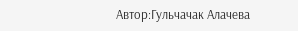Автор:Гульчачак Алачева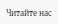Читайте нас